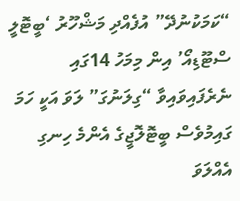“ކަމަކުނުދޭ” އުފެއްދި މަޝްހޫރު ‘ބީޓޮލީ ސްޓޫޑިއޯ’ އިން މިމަހު 14ގައި ނެރެފައިވައިވާ “ގިލަނުގަ” ލަވަ އަކީ ހަމަ ގައިމުވެސް ބީޓޮލޮޖީގެ އެންމެ ހިނގި އެއްލަވަ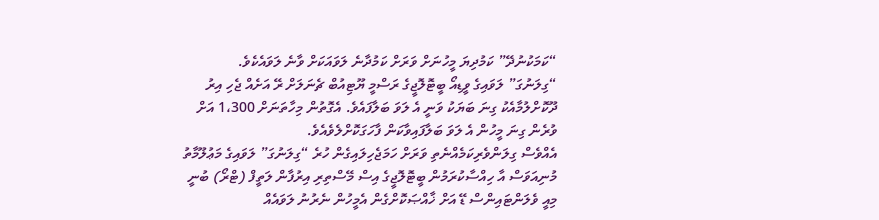“ކަމަކުނުދޭ” ކަމުދިޔަ މީހުނަށް ވަރަށް ކަމުދާނެ ލަވައަކަށް ވާނެ ލަވައެކެވެ.
“ގިލަނުގަ” ލަވައިގެ ވީޑިއޯ ބީޓޮލޮޖީގެ ރަސްމީ ޔޫޓިއުބް ޗެނަލަށް ރޭ އަށެއް ޖެހި އިރު ދޫކޮށްލުމާއެކު ގިނަ ބަޔަކު ވަނީ އެ ލަވަ ބަލާފައެވެ. އެގޮތުން މިހާތަނަށް 1،300 އަށް ވުރެން ގިނަ މީހުން އެ ލަވަ ބަލާފައިވާކަން ފާހަގަކޮށްލެވެއެވެ.
އެއްވެސް ގިލަންވެރިކަމެއްނެތި ވަރަށް ހަމަޖެހިލައިގެން ހުރެ “ގިލަނުގަ” ލަވައިގެ މަޢުލޫމާތު މުނިއަވަސް އާ ހިއްސާކުރަމުން ބީޓޮލޮޖީގެ އިސް މޭސްތިރި އިރުފާން ލަތީފް (ޓްރޯ) ބުނީ މިއީ ވެލަންޓައިންސް ޑޭ އަށް ޚާއްޞަކޮށްގެން އެމީހުން ނެރުނު ލަވައެއް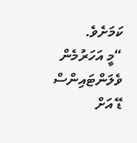ކަމަށެވެ.
“މީ އަހަރުމެން ވެލަންޓައިންސް ޑޭ އަށް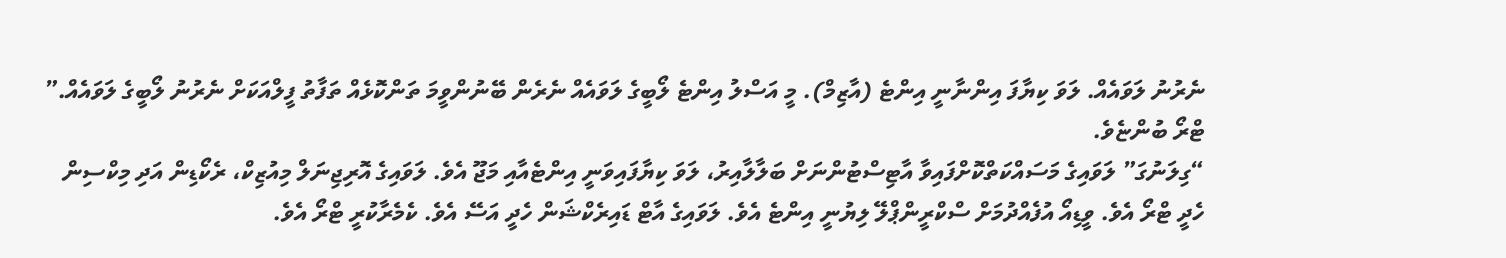ނެރުނު ލަވައެއް. ލަވަ ކިޔާފަ އިންނާނީ އިންޓެ (އާޒިމް). މީ އަސްލު އިންޓެ ލޯބީގެ ލަވައެއް ނެރެން ބޭނުންވީމަ ތަންކޮޅެއް ތަފާތު ފީލްއަކަށް ނެރުނު ލޯބީގެ ލަވައެއް.” ޓްރޯ ބުންޏެވެ.
“ގިލަނުގަ” ލަވައިގެ މަސައްކަތްކޮށްފައިވާ އާޓިސްޓުންނަށް ބަލާލާއިރު، ލަވަ ކިޔާފައިވަނީ އިންޓެއާއި މަޖޫ އެވެ. ލަވައިގެ އޮރިޖިނަލް މިއުޒިކް، ރެކޯޑިން އަދި މިކްސިން ހެދީ ޓްރޯ އެވެ. ވީޑިއޯ އުފެއްދުމަށް ސްކްރީންޕްލޭ ލިޔުނީ އިންޓެ އެވެ. ލަވައިގެ އާޓް ޑައިރެކްޝަން ހެދީ އަސޭ އެވެ. ކެމެރާކުރީ ޓްރޯ އެވެ.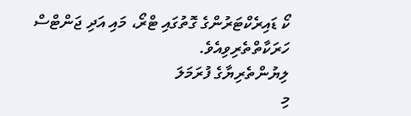ކޯ ޑައިރެކްޓަރުންގެ ގޮތުގައި ޓްރޯ، މައި އަދި ޖަންޓްސް ހަރަކާތްތެރިވިއެވެ.
ލިޔުންތެރިޔާގެ ފުރަމަލަ
މި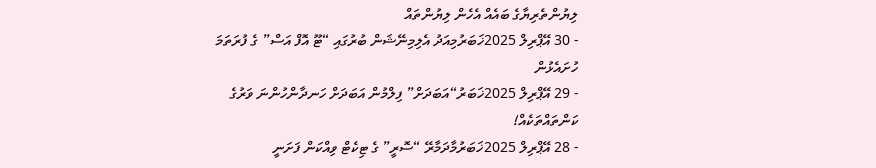ލިޔުންތެރިޔާގެ ބައެއް އެހެން ލިޔުންތައް
- 30 އޭޕްރިލް 2025ޚަބަރުމިއަދު އެލިމިނޭޝަން ބުރުގައި “ޓޫ އޮފް އަސް” ގެ ފުރަތަމަ ހުށައެޅުން
- 29 އޭޕްރިލް 2025ޚަބަރު“އަބަދަށް” ފިލްމުން އަބަދަށް ހަނދާންހުންނަ ވަރުގެ ކަންތައްތަކެއް!
- 28 އޭޕްރިލް 2025ޚަބަރުމާދަމާރޭ “ސޮރީ” ގެ ޓިކެޓް ވިއްކަން ފަށަނީ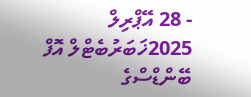- 28 އޭޕްރިލް 2025ޚަބަރުބެޓްލް އޮފް ބޭންޑްސްގެ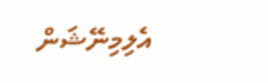އެލިމިނޭޝަން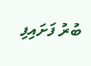ބުރު ފަށައިފި